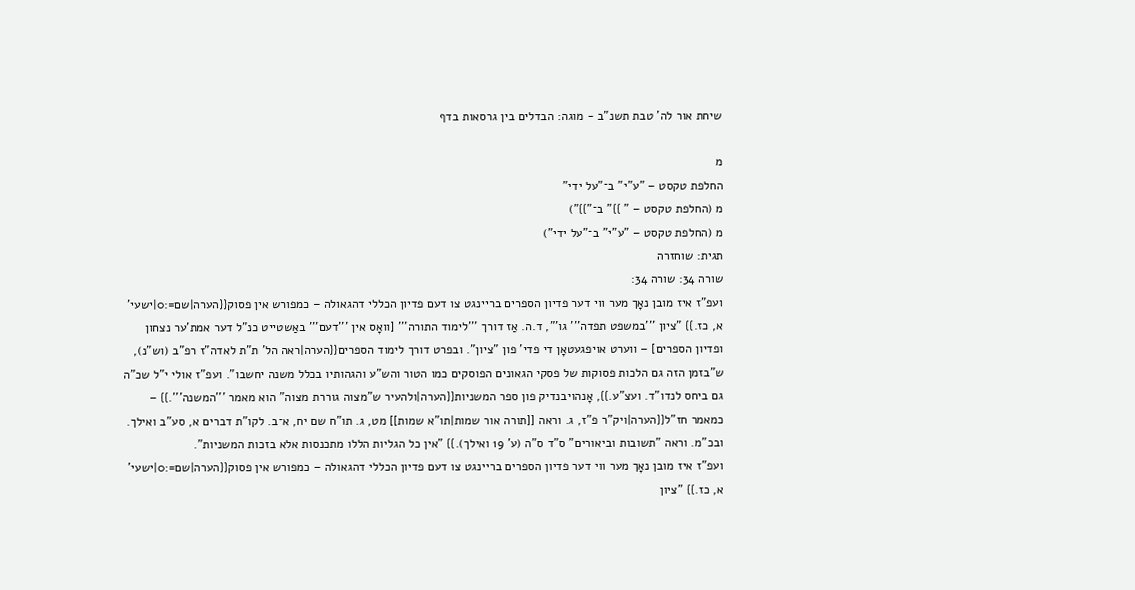שיחת אור לה' טבת תשנ"ב - מוגה: הבדלים בין גרסאות בדף

מ
החלפת טקסט – "ע"י" ב־"על ידי"
מ (החלפת טקסט – " }}" ב־"}}")
מ (החלפת טקסט – "ע"י" ב־"על ידי")
תגית: שוחזרה
שורה 34: שורה 34:
ועפ"ז איז מובן נאָך מער ווי דער פדיון הספרים בריינגט צו דעם פדיון הכללי דהגאולה – כמפורש אין פסוק{{הערה|שם=:0|ישעי' א, כז.}} "ציון '''במשפט תפדה''' גו'", ד.ה. אַז דורך '''לימוד התורה''' [וואָס אין '''דעם''' באַשטייט כנ"ל דער אמת'ער נצחון ופדיון הספרים] – ווערט אויפגעטאָן די פדי' פון "ציון". ובפרט דורך לימוד הספרים{{הערה|ראה הל' ת"ת לאדה"ז רפ"ב (וש"נ), ש"בזמן הזה גם הלכות פסוקות של פסקי הגאונים הפוסקים כמו הטור והש"ע והגהותיו בכלל משנה יחשבו". ועפ"ז אולי י"ל שכ"ה גם ביחס לנדו"ד. ועצ"ע.}}, אָנהויבנדיק פון ספר המשניות{{הערה|ולהעיר ש"מצוה גוררת מצוה" הוא מאמר '''המשנה'''.}} – כמאמר חז"ל{{הערה|ויק"ר פ"ז, ג. וראה [[תורה אור שמות|תו"א שמות]] מט, ג. תו"ח שם יח, א־ב. לקו"ת דברים א, סע"ב ואילך. ובכ"מ. וראה "תשובות וביאורים" ס"ד ס"ה (ע' 19 ואילך).}} "אין כל הגליות הללו מתכנסות אלא בזכות המשניות".
ועפ"ז איז מובן נאָך מער ווי דער פדיון הספרים בריינגט צו דעם פדיון הכללי דהגאולה – כמפורש אין פסוק{{הערה|שם=:0|ישעי' א, כז.}} "ציון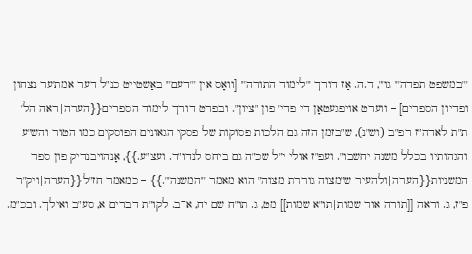'''במשפט תפדה''' גו'", ד.ה. אַז דורך '''לימוד התורה''' [וואָס אין '''דעם''' באַשטייט כנ"ל דער אמת'ער נצחון ופדיון הספרים] – ווערט אויפגעטאָן די פדי' פון "ציון". ובפרט דורך לימוד הספרים{{הערה|ראה הל' ת"ת לאדה"ז רפ"ב (וש"נ), ש"בזמן הזה גם הלכות פסוקות של פסקי הגאונים הפוסקים כמו הטור והש"ע והגהותיו בכלל משנה יחשבו". ועפ"ז אולי י"ל שכ"ה גם ביחס לנדו"ד. ועצ"ע.}}, אָנהויבנדיק פון ספר המשניות{{הערה|ולהעיר ש"מצוה גוררת מצוה" הוא מאמר '''המשנה'''.}} – כמאמר חז"ל{{הערה|ויק"ר פ"ז, ג. וראה [[תורה אור שמות|תו"א שמות]] מט, ג. תו"ח שם יח, א־ב. לקו"ת דברים א, סע"ב ואילך. ובכ"מ.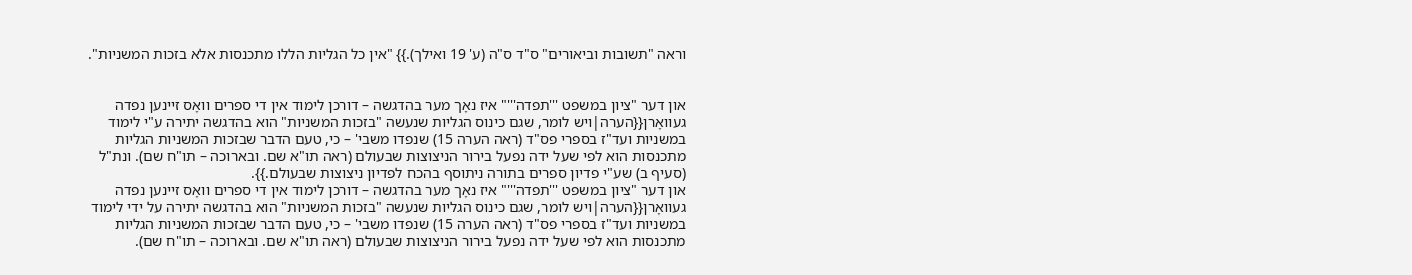וראה "תשובות וביאורים" ס"ד ס"ה (ע' 19 ואילך).}} "אין כל הגליות הללו מתכנסות אלא בזכות המשניות".


און דער "ציון במשפט '''תפדה'''" איז נאָך מער בהדגשה – דורכן לימוד אין די ספרים וואָס זיינען נפדה געוואָרן{{הערה|ויש לומר, שגם כינוס הגליות שנעשה "בזכות המשניות" הוא בהדגשה יתירה ע"י לימוד במשניות ועד"ז בספרי פס"ד (ראה הערה 15) שנפדו משבי' – כי, טעם הדבר שבזכות המשניות הגליות מתכנסות הוא לפי שעל ידה נפעל בירור הניצוצות שבעולם (ראה תו"א שם. ובארוכה – תו"ח שם). ונת"ל (סעיף ב) שע"י פדיון ספרים בתורה ניתוסף בהכח לפדיון ניצוצות שבעולם.}}.
און דער "ציון במשפט '''תפדה'''" איז נאָך מער בהדגשה – דורכן לימוד אין די ספרים וואָס זיינען נפדה געוואָרן{{הערה|ויש לומר, שגם כינוס הגליות שנעשה "בזכות המשניות" הוא בהדגשה יתירה על ידי לימוד במשניות ועד"ז בספרי פס"ד (ראה הערה 15) שנפדו משבי' – כי, טעם הדבר שבזכות המשניות הגליות מתכנסות הוא לפי שעל ידה נפעל בירור הניצוצות שבעולם (ראה תו"א שם. ובארוכה – תו"ח שם).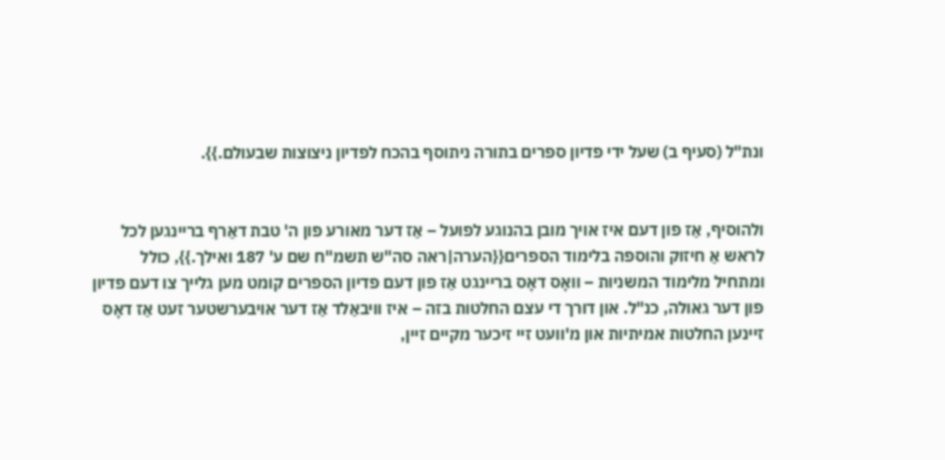ונת"ל (סעיף ב) שעל ידי פדיון ספרים בתורה ניתוסף בהכח לפדיון ניצוצות שבעולם.}}.


ולהוסיף, אַז פון דעם איז אויך מובן בהנוגע לפועל – אַז דער מאורע פון ה' טבת דאַרף בריינגען לכל לראש אַ חיזוק והוספה בלימוד הספרים{{הערה|ראה סה"ש תשמ"ח שם ע' 187 ואילך.}}, כולל ומתחיל מלימוד המשניות – וואָס דאָס בריינגט אַז פון דעם פדיון הספרים קומט מען גלייך צו דעם פדיון פון דער גאולה, כנ"ל. און דורך די עצם החלטות בזה – איז וויבאַלד אַז דער אויבערשטער זעט אַז דאָס זיינען החלטות אמיתיות און מ'וועט זיי זיכער מקיים זיין,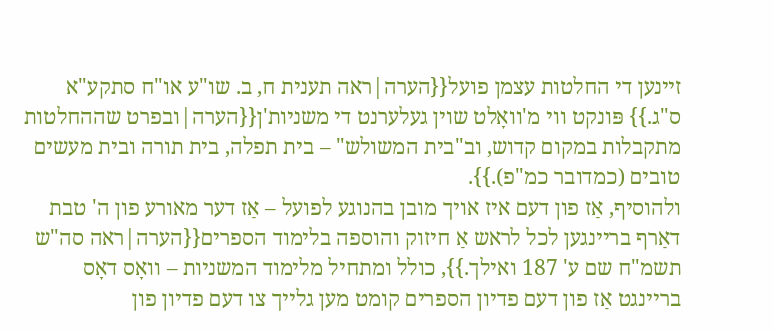זיינען די החלטות עצמן פועל{{הערה|ראה תענית ח, ב. שו"ע או"ח סתקע"א ס"ג.}} פּונקט ווי מ'וואָלט שוין געלערנט די משניות'ן{{הערה|ובפרט שההחלטות מתקבלות במקום קדוש, וב"בית המשולש" – בית תפלה, בית תורה ובית מעשים טובים (כמדובר כמ"פ).}}.
ולהוסיף, אַז פון דעם איז אויך מובן בהנוגע לפועל – אַז דער מאורע פון ה' טבת דאַרף בריינגען לכל לראש אַ חיזוק והוספה בלימוד הספרים{{הערה|ראה סה"ש תשמ"ח שם ע' 187 ואילך.}}, כולל ומתחיל מלימוד המשניות – וואָס דאָס בריינגט אַז פון דעם פדיון הספרים קומט מען גלייך צו דעם פדיון פון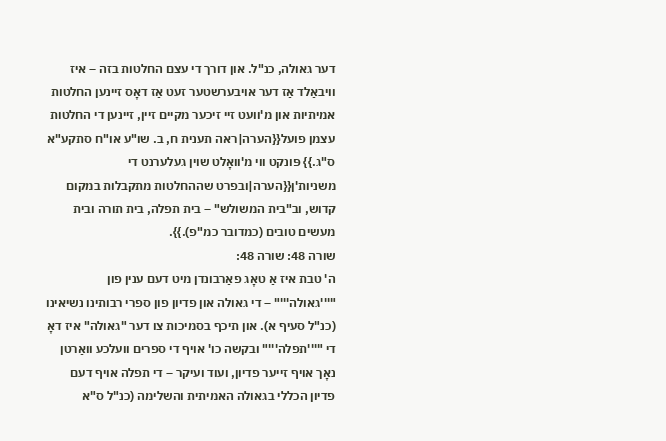דער גאולה, כנ"ל. און דורך די עצם החלטות בזה – איז וויבאַלד אַז דער אויבערשטער זעט אַז דאָס זיינען החלטות אמיתיות און מ'וועט זיי זיכער מקיים זיין, זיינען די החלטות עצמן פועל{{הערה|ראה תענית ח, ב. שו"ע או"ח סתקע"א ס"ג.}} פּונקט ווי מ'וואָלט שוין געלערנט די משניות'ן{{הערה|ובפרט שההחלטות מתקבלות במקום קדוש, וב"בית המשולש" – בית תפלה, בית תורה ובית מעשים טובים (כמדובר כמ"פ).}}.
שורה 48: שורה 48:
ה' טבת איז אַ טאָג פאַרבונדן מיט דעם ענין פון "'''גאולה'''" – די גאולה און פדיון פון ספרי רבותינו נשיאינו (כנ"ל סעיף א). און תיכף בסמיכות צו דער "גאולה" איז דאָ די "'''תפלה'''" ובקשה כו' אויף די ספרים וועלכע וואַרטן נאָך אויף זייער פדיון, ועוד ועיקר – די תפלה אויף דעם פדיון הכללי בגאולה האמיתית והשלימה (כנ"ל ס"א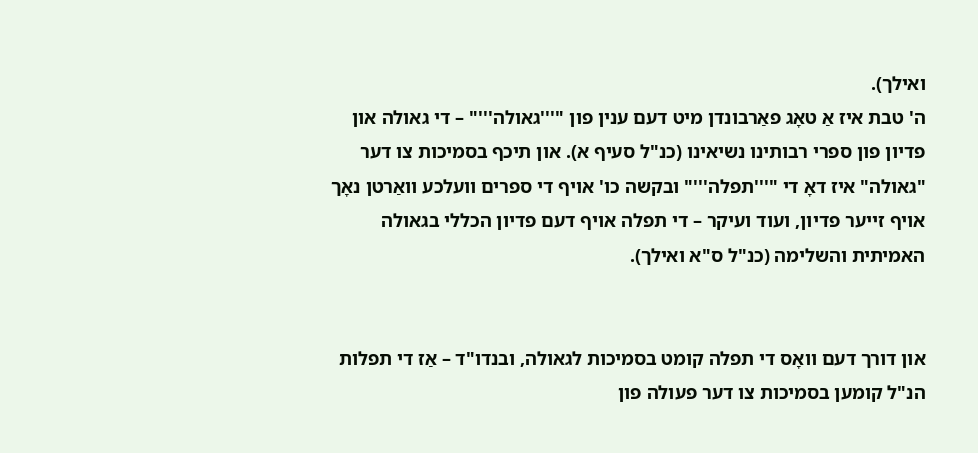ואילך).
ה' טבת איז אַ טאָג פאַרבונדן מיט דעם ענין פון "'''גאולה'''" – די גאולה און פדיון פון ספרי רבותינו נשיאינו (כנ"ל סעיף א). און תיכף בסמיכות צו דער "גאולה" איז דאָ די "'''תפלה'''" ובקשה כו' אויף די ספרים וועלכע וואַרטן נאָך אויף זייער פדיון, ועוד ועיקר – די תפלה אויף דעם פדיון הכללי בגאולה האמיתית והשלימה (כנ"ל ס"א ואילך).


און דורך דעם וואָס די תפלה קומט בסמיכות לגאולה, ובנדו"ד – אַז די תפלות הנ"ל קומען בסמיכות צו דער פעולה פון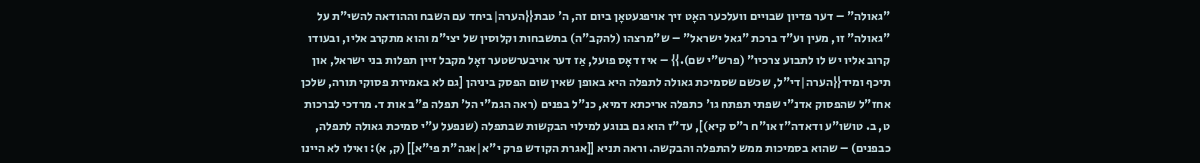"גאולה" – דער פדיון שבויים וועלכער האָט זיך אויפגעטאָן ביום זה, ה' טבת{{הערה|ביחד עם השבח וההודאה להשי"ת על "גאולה" זו, מעין וע"ד ברכת "גאל ישראל" – ש"מרצהו (להקב"ה) בתשבחות וקלוסין של יצי"מ והוא מתקרב אליו, ובעודו קרוב אליו יש לו לתבוע צרכיו" (פרש"י שם).}} – איז דאָס פועל, אַז דער אויבערשטער זאָל מקבל זיין תפלות בני ישראל, און תיכף ומיד{{הערה|די"ל, שכשם שסמיכת גאולה לתפלה היא באופן שאין שום הפסק ביניהן [גם לא באמירת פסוקי תורה, שלכן אחז"ל שהפסוק אדנ"י שפתי תפתח גו' כתפלה אריכתא דמיא, כנ"ל בפנים (ראה הגמ"י הל' תפלה פ"ב אות ד. מרדכי לברכות ט, ב. טושו"ע ודאדה"ז או"ח ר"ס קיא)], עד"ז הוא גם בנוגע למילוי הבקשות שבתפלה (שנפעל ע"י סמיכת גאולה לתפלה, כבפנים) – שהוא בסמיכות ממש להתפלה והבקשה. וראה תניא [[אגרת הקודש פרק י"א|אגה"ת פי"א]] (ק, א): ואילו לא היינו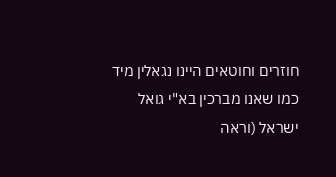חוזרים וחוטאים היינו נגאלין מיד כמו שאנו מברכין בא"י גואל ישראל (וראה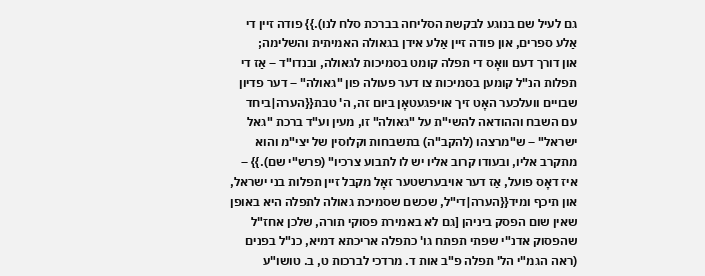גם לעיל שם בנוגע לבקשת הסליחה בברכת סלח לנו).}} פודה זיין די אַלע ספרים, און פודה זיין אַלע אידן בגאולה האמיתית והשלימה;
און דורך דעם וואָס די תפלה קומט בסמיכות לגאולה, ובנדו"ד – אַז די תפלות הנ"ל קומען בסמיכות צו דער פעולה פון "גאולה" – דער פדיון שבויים וועלכער האָט זיך אויפגעטאָן ביום זה, ה' טבת{{הערה|ביחד עם השבח וההודאה להשי"ת על "גאולה" זו, מעין וע"ד ברכת "גאל ישראל" – ש"מרצהו (להקב"ה) בתשבחות וקלוסין של יצי"מ והוא מתקרב אליו, ובעודו קרוב אליו יש לו לתבוע צרכיו" (פרש"י שם).}} – איז דאָס פועל, אַז דער אויבערשטער זאָל מקבל זיין תפלות בני ישראל, און תיכף ומיד{{הערה|די"ל, שכשם שסמיכת גאולה לתפלה היא באופן שאין שום הפסק ביניהן [גם לא באמירת פסוקי תורה, שלכן אחז"ל שהפסוק אדנ"י שפתי תפתח גו' כתפלה אריכתא דמיא, כנ"ל בפנים (ראה הגמ"י הל' תפלה פ"ב אות ד. מרדכי לברכות ט, ב. טושו"ע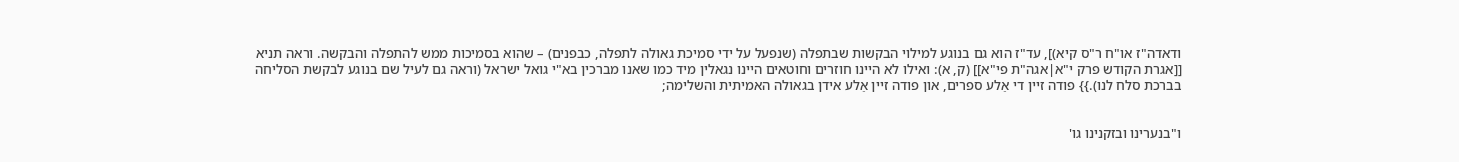ודאדה"ז או"ח ר"ס קיא)], עד"ז הוא גם בנוגע למילוי הבקשות שבתפלה (שנפעל על ידי סמיכת גאולה לתפלה, כבפנים) – שהוא בסמיכות ממש להתפלה והבקשה. וראה תניא [[אגרת הקודש פרק י"א|אגה"ת פי"א]] (ק, א): ואילו לא היינו חוזרים וחוטאים היינו נגאלין מיד כמו שאנו מברכין בא"י גואל ישראל (וראה גם לעיל שם בנוגע לבקשת הסליחה בברכת סלח לנו).}} פודה זיין די אַלע ספרים, און פודה זיין אַלע אידן בגאולה האמיתית והשלימה;


ו"בנערינו ובזקנינו גו'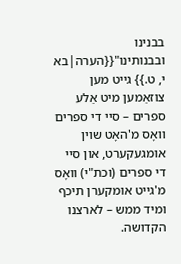בבנינו ובבנותינו"{{הערה|בא י, ט.}} גייט מען צוזאַמען מיט אַלע ספרים – סיי די ספרים וואָס מ'האָט שוין אומגעקערט, און סיי די ספרים (וכת"י) וואָס מ'גייט אומקערן תיכף ומיד ממש – לארצנו הקדושה.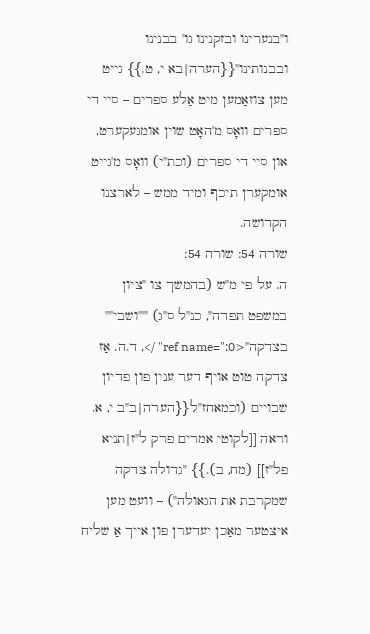ו"בנערינו ובזקנינו גו' בבנינו ובבנותינו"{{הערה|בא י, ט.}} גייט מען צוזאַמען מיט אַלע ספרים – סיי די ספרים וואָס מ'האָט שוין אומגעקערט, און סיי די ספרים (וכת"י) וואָס מ'גייט אומקערן תיכף ומיד ממש – לארצנו הקדושה.
שורה 54: שורה 54:
ה. על פי מ"ש (בהמשך צו "ציון במשפט תפדה", כנ"ל ס"ג) "'''ושבי'''' בצדקה"<ref name=":0" />, ד.ה. אַז צדקה טוט אויף דער ענין פון פדיון שבויים (וכמאחז"ל{{הערה|ב"ב י, א. וראה [[לקוטי אמרים פרק ל"ז|תניא פל"ז]] (מח, ב).}} "גדולה צדקה שמקרבת את הגאולה") – וועט מען איצטער מאַכן יעדערן פון אייך אַ שליח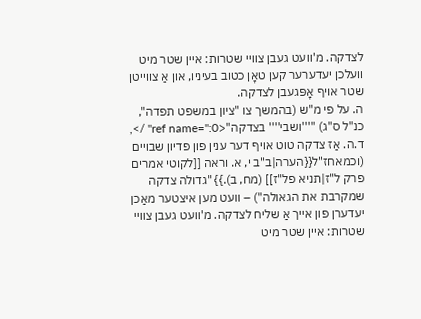לצדקה. מ'וועט געבן צוויי שטרות: איין שטר מיט וועלכן יעדערער קען טאָן כטוב בעיניו, און אַ צווייטן שטר אויף אָפּגעבן לצדקה.
ה. על פי מ"ש (בהמשך צו "ציון במשפט תפדה", כנ"ל ס"ג) "'''ושבי'''' בצדקה"<ref name=":0" />, ד.ה. אַז צדקה טוט אויף דער ענין פון פדיון שבויים (וכמאחז"ל{{הערה|ב"ב י, א. וראה [[לקוטי אמרים פרק ל"ז|תניא פל"ז]] (מח, ב).}} "גדולה צדקה שמקרבת את הגאולה") – וועט מען איצטער מאַכן יעדערן פון אייך אַ שליח לצדקה. מ'וועט געבן צוויי שטרות: איין שטר מיט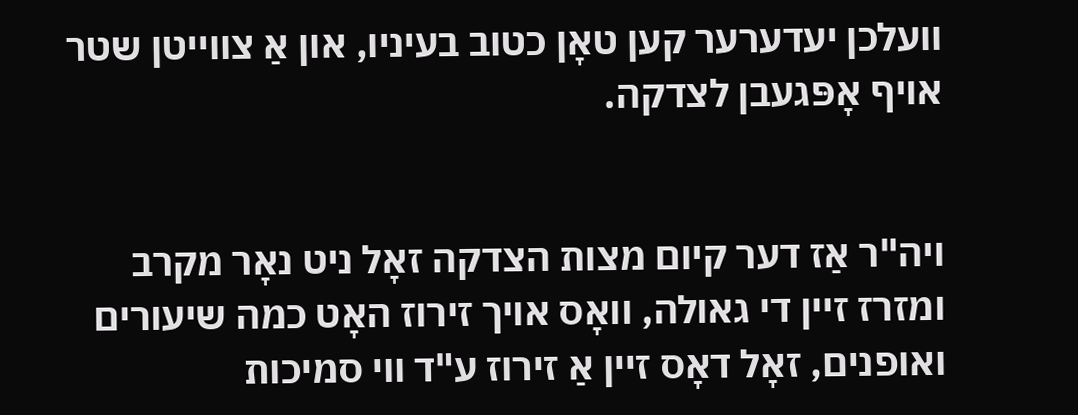וועלכן יעדערער קען טאָן כטוב בעיניו, און אַ צווייטן שטר אויף אָפּגעבן לצדקה.


ויה"ר אַז דער קיום מצות הצדקה זאָל ניט נאָר מקרב ומזרז זיין די גאולה, וואָס אויך זירוז האָט כמה שיעורים ואופנים, זאָל דאָס זיין אַ זירוז ע"ד ווי סמיכות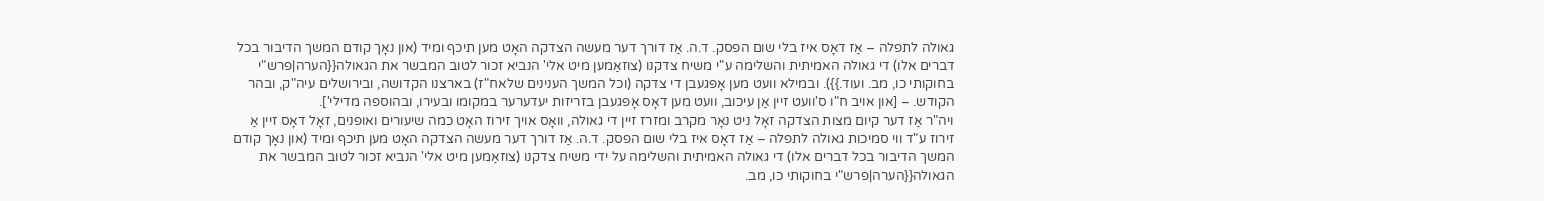גאולה לתפלה – אַז דאָס איז בלי שום הפסק. ד.ה. אַז דורך דער מעשה הצדקה האָט מען תיכף ומיד (און נאָך קודם המשך הדיבור בכל דברים אלו) די גאולה האמיתית והשלימה ע"י משיח צדקנו (צוזאַמען מיט אלי' הנביא זכור לטוב המבשר את הגאולה{{הערה|פרש"י בחוקותי כו, מב. ועוד.}}). ובמילא וועט מען אָפּגעבן די צדקה (וכל המשך הענינים שלאח"ז) בארצנו הקדושה, ובירושלים עיה"ק, ובהר הקודש. – [און אויב ח"ו ס'וועט זיין אַן עיכוב, וועט מען דאָס אָפּגעבן בזריזות יעדערער במקומו ובעירו, ובהוספה מדילי'].
ויה"ר אַז דער קיום מצות הצדקה זאָל ניט נאָר מקרב ומזרז זיין די גאולה, וואָס אויך זירוז האָט כמה שיעורים ואופנים, זאָל דאָס זיין אַ זירוז ע"ד ווי סמיכות גאולה לתפלה – אַז דאָס איז בלי שום הפסק. ד.ה. אַז דורך דער מעשה הצדקה האָט מען תיכף ומיד (און נאָך קודם המשך הדיבור בכל דברים אלו) די גאולה האמיתית והשלימה על ידי משיח צדקנו (צוזאַמען מיט אלי' הנביא זכור לטוב המבשר את הגאולה{{הערה|פרש"י בחוקותי כו, מב.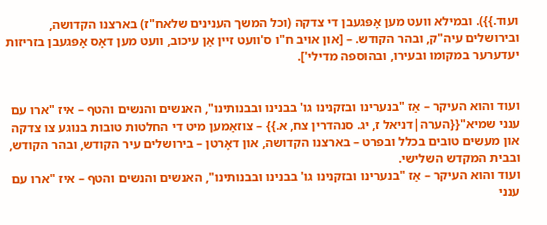ועוד.}}). ובמילא וועט מען אָפּגעבן די צדקה (וכל המשך הענינים שלאח"ז) בארצנו הקדושה, ובירושלים עיה"ק, ובהר הקודש. – [און אויב ח"ו ס'וועט זיין אַן עיכוב, וועט מען דאָס אָפּגעבן בזריזות יעדערער במקומו ובעירו, ובהוספה מדילי'].


ועוד והוא העיקר – אַז "בנערינו ובזקנינו גו' בבנינו ובבנותינו", האנשים והנשים והטף – איז "ארו עם ענני שמיא"{{הערה|דניאל ז, יג. סנהדרין צח, א.}} – צוזאַמען מיט די החלטות טובות בנוגע צו צדקה און מעשים טובים בכלל ובפרט – בארצנו הקדושה, און דאָרטן – בירושלים עיר הקודש, ובהר הקודש, ובבית המקדש השלישי.
ועוד והוא העיקר – אַז "בנערינו ובזקנינו גו' בבנינו ובבנותינו", האנשים והנשים והטף – איז "ארו עם ענני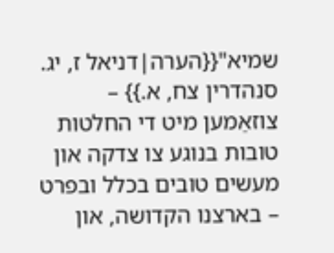שמיא"{{הערה|דניאל ז, יג. סנהדרין צח, א.}} – צוזאַמען מיט די החלטות טובות בנוגע צו צדקה און מעשים טובים בכלל ובפרט – בארצנו הקדושה, און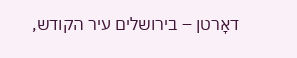דאָרטן – בירושלים עיר הקודש,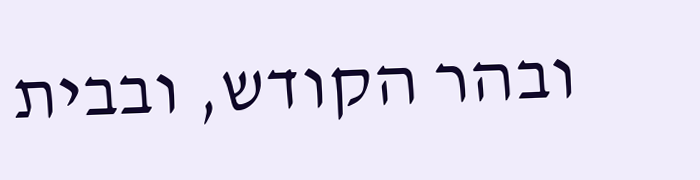ובהר הקודש, ובבית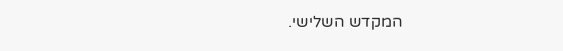המקדש השלישי.